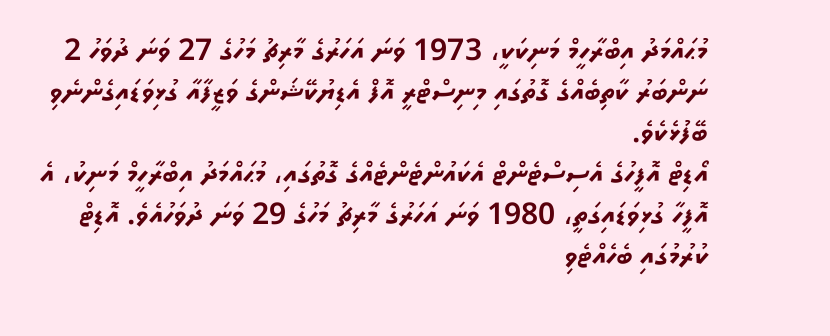މުޙައްމަދު އިބްރާހީމް މަނިކަކީ، 1973 ވަނަ އަހަރުގެ މާރިޗު މަހުގެ 27 ވަނަ ދުވަހު 2 ނަންބަރު ކާތިބެއްގެ ގޮތުގައި މިނިސްޓްރީ އޮފް އެޑިޔުކޭޝަންގެ ވަޒީފާއާ ގުޅިވަޑައިގެންނެވި ބޭފުޅެކެވެ.
އޯޑިޓް އޮފީހުގެ އެސިސްޓެންޓް އެކައުންޓެންޓެއްގެ ގޮތުގައި، މުޙައްމަދު އިބްރާހީމް މަނިކު، އެ އޮފީހާ ގުޅިވަޑައިގަތީ، 1980 ވަނަ އަހަރުގެ މާރިޗު މަހުގެ 29 ވަނަ ދުވަހުއެވެ. އޮޑިޓް ކުރުމުގައި ބެހެއްޓެވި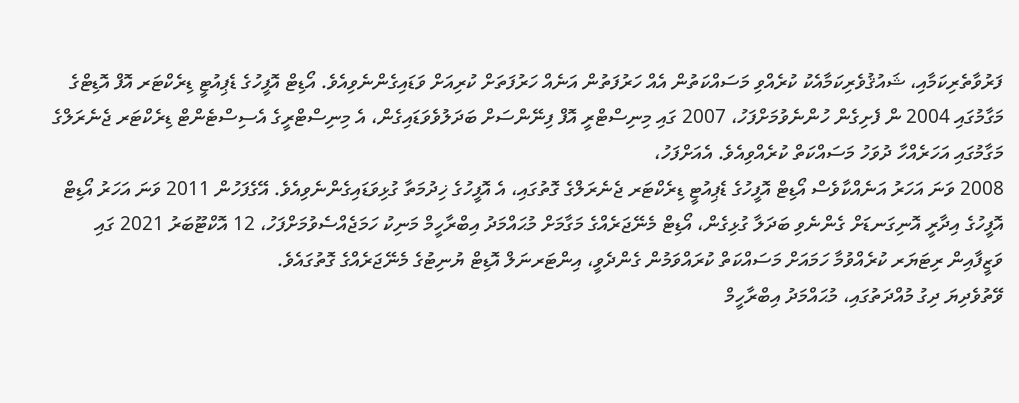ފަރުވާތެރިކަމާއި، ޝައުޤުވެރިކަމާއެކު ކުރެއްވި މަސައްކަތުން އެއް ހަރުފަތުން އަނެއް ހަރުފަތަށް ކުރިއަށް ވަޑައިގެންނެވިއެވެ. އޯޑިޓް އޮފީހުގެ ޑެޕިއުޓީ ޑިރެކްޓަރ އޮފް އޮޑިޓްގެ މަގާމުގައި 2004 ން ފެށިގެން ހުންނެވުމަށްފަހު، 2007 ގައި މިނިސްޓްރީ އޮފް ފިނޭންސަށް ބަދަލުވެވަޑައިގެން، އެ މިނިސްޓްރީގެ އެސިސްޓެންޓް ޑިރެކްޓަރ ޖެނެރަލްގެ މަގާމުގައި އަހަރެއްހާ ދުވަހު މަސައްކަތް ކުރެއްވިއެވެ. އެއަށްފަހު،
2008 ވަނަ އަހަރު އަނެއްކާވެސް އޯޑިޓް އޮފީހުގެ ޑެޕިއުޓީ ޑިރެކްޓަރ ޖެނެރަލްގެ ގޮތުގައި، އެ އޮފީހުގެ ޚިދުމަތާ ގުޅިވަޑައިގެންނެވިއެވެ. އޭގެފަހުން 2011 ވަނަ އަހަރު އޯޑިޓް އޮފީހުގެ އިދާރީ އޮނިގަނޑަށް ގެންނެވި ބަދަލާ ގުޅިގެން، އޯޑިޓް މެނޭޖަރެއްގެ މަގާމަށް މުޙައްމަދު އިބްރާހީމް މަނިކު ހަމަޖެއްސެވުމަށްފަހު، 12 އޮކްޓޫބަރު 2021 ގައި ވަޒީފާއިން ރިޓަޔަރ ކުރެއްވުމާ ހަމައަށް މަސައްކަތް ކުރައްވަމުން ގެންދެވީ، އިންޓަރނަލް އޮޑިޓް ޔުނިޓުގެ މެނޭޖަރެއްގެ ގޮތުގައެވެ.
ވޭތުވެދިޔަ ދިގު މުއްދަތުގައި، މުޙައްމަދު އިބްރާހީމް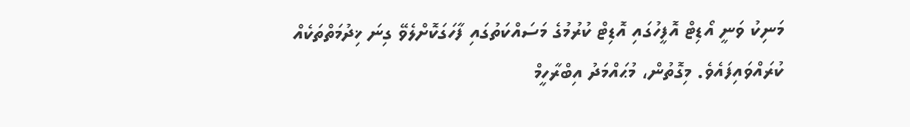މަނިކު ވަނީ އޯޑިޓް އޮފީހުގައި އޮޑިޓް ކުރުމުގެ މަސައްކަތުގައި ފާހަގަކޮށްލެވޭ ގިނަ ޚިދުމަތްތަކެއް ކުރައްވައިފައެވެ. މިގޮތުން، މުޙައްމަދު އިބްރާހީމް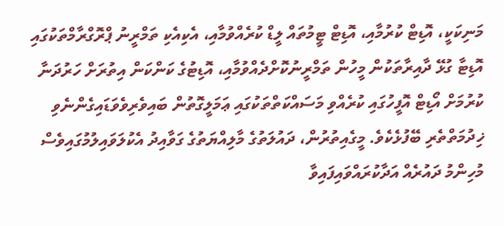މަނިކަކީ، އޮޑިޓް ކުރުމާއި، އޮޑިޓް ޓީމުތައް ލީޑް ކުރެއްވުމާއި، އެކިއެކި ތަމްރީނު ޕްރޮގްރާމްތަކުގައި އޮޑިޓާ ގުޅޭ ދާއިރާތަކުން މީހުން ތަމްރީނުކޮށްދެއްވުމާއި، އޮޑިޓުގެ ކަންކަން އިތުރަށް ހަރުދަނާ ކުރުމަށް އޯޑިޓް އޮފީހުގައި ކުރެއްވި މަސައްކަތްތަކުގައި ޢަމަލީގޮތުން ބައިވެރިވެވަޑައިގެންނެވި ޚިދުމަތްތެރި ބޭފުޅެކެވެ. މީގެއިތުރުން، ދައުލަތުގެ މާލިއްޔަތުގެ ގަވާއިދު އެކުލަވައިލުމުގައިވެސް މުހިންމު ދައުރެއް އަދާކުރައްވައިފައިވާ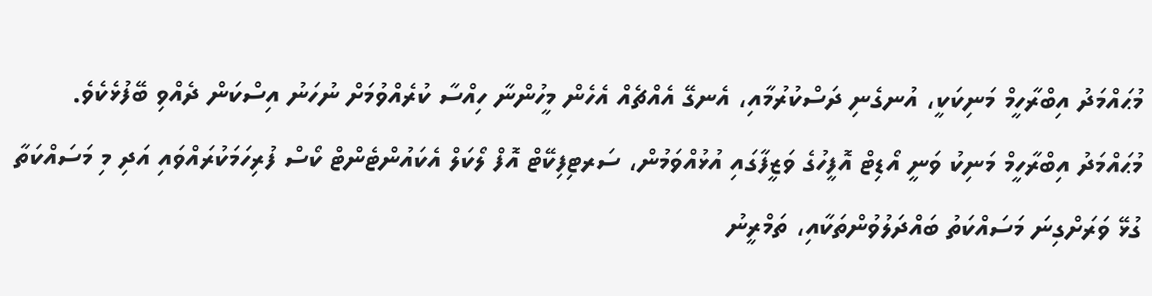މުޙައްމަދު އިބްރާހީމް މަނިކަކީ، އުނގެނި ދަސްކުރުމާއި، އެނގޭ އެއްޗެއް އެހެން މީހުންނާ ހިއްސާ ކުރެއްވުމަށް ނުހަނު އިސްކަން ދެއްވި ބޭފުޅެކެވެ.
މުޙައްމަދު އިބްރާހީމް މަނިކު ވަނީ އޯޑިޓް އޮފީހުގެ ވަޒީފާގައި އުޅުއްވަމުން، ސަރޓިފިކޭޓް އޮފް ލޯކަލް އެކައުންޓެންޓް ކޯސް ފުރިހަމަކުރައްވައި އަދި މި މަސައްކަތާ ގުޅޭ ވަރަށްގިނަ މަސައްކަތު ބައްދަލުވުންތަކާއި، ތަމްރީނު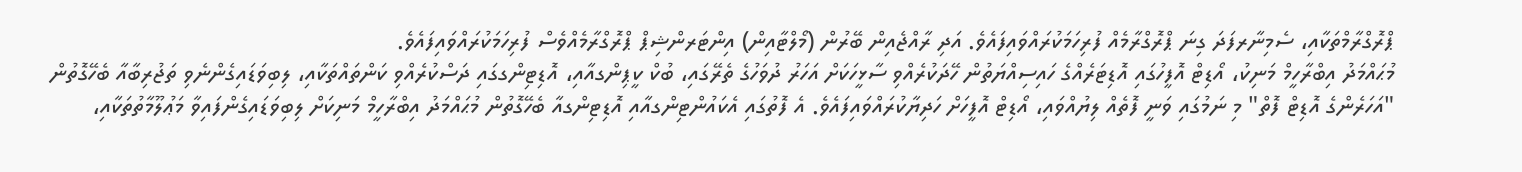ޕްރޮގްރާމްތަކާއި، ސެމިނާރފަދަ ގިނަ ޕްރޮގްރާމެއް ފުރިހަމަކުރައްވައިފައެވެ. އަދި ރާއްޖެއިން ބޭރުން (މޯލްޓާއިން) އިންޓަރންޝިޕް ޕްރޮގްރާމެއްވެސް ފުރިހަމަކުރައްވައިފައެވެ.
މުޙައްމަދު އިބްރާހީމް މަނިކު، އޯޑިޓް އޮފީހުގައި އޮޑިޓަރެއްގެ ހައިސިއްޔަތުން ހޭދަކުރެއްވި ސާޅީހަކަށް އަހަރު ދުވަހުގެ ތެރޭގައި، ބުކް ކީޕިންގއާއި، އޮޑިޓިންގގައި ދަސްކުރެއްވި ކަންތައްތަކާއި، ލިބިވަޑައިގެންނެވި ތަޖުރިބާއާ ބެހޭގޮތުން "އަހަރެންގެ އޮޑިޓް ފޮތް" މި ނަމުގައި ވަނީ ފޮތެއް ލިޔުއްވައި، އޯޑިޓް އޮފީހަށް ހަދިޔާކުރައްވައިފައެވެ. އެ ފޮތުގައި އެކައުންޓިންގއާއި އޮޑިޓިންގއާ ބެހޭގޮތުން މުޙައްމަދު އިބްރާހީމް މަނިކަށް ލިބިވަޑައިގެންފައިވާ މަޢުލޫމާތުތަކާއި،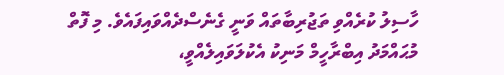ހާސިލު ކުރެއްވި ތަޖުރިބާތައް ވަނީ ގެނެސްދެއްވައިފައެވެ. މި ފޮތް މުޙައްމަދު އިބްރާހީމް މަނިކު އެކުލަވައިލެއްވީ،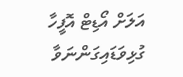އަލަށް އޯޑިޓް އޮފީހާ ގުޅިވަޑައިގަންނަވާ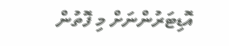އޮޑިޓަރުންނަށް މި ފޮތުން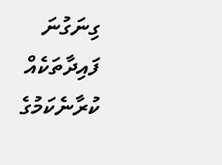ގިނަގުނަ ފައިދާތަކެއް ކުރާނެކަމުގެ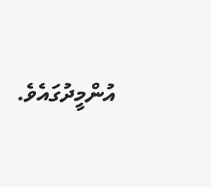އުންމީދުގައެވެ.